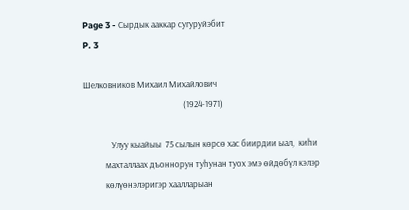Page 3 - Сырдык ааккар сугуруйэбит
P. 3

Шелковников Михаил Михайлович
                                                  (1924-1971)

              Улуу кыайыы  75 сылын көрсө хас биирдии ыал,  киһи
           махталлаах дъоннорун туһунан туох эмэ өйдөбүл кэлэр
           көлүөнэлэригэр хаалларыан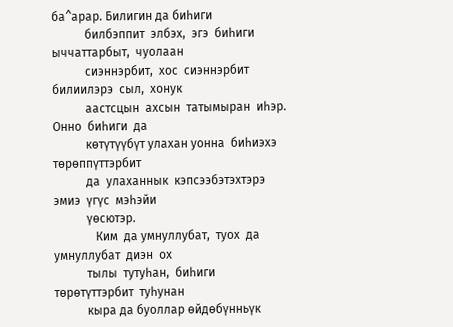ба^арар. Билигин да биһиги
           билбэппит  элбэх,  эгэ  биһиги  ыччаттарбыт,  чуолаан
           сиэннэрбит,  хос  сиэннэрбит  билиилэрэ  сыл,  хонук
           аастсцын  ахсын  татымыран  иһэр.  Онно  биһиги  да
           көтүтүүбүт улахан уонна  биһиэхэ  төрөппүттэрбит
           да  улаханнык  кэпсээбэтэхтэрэ  эмиэ  үгүс  мэһэйи
           үөсютэр.
              Ким  да умнуллубат,  туох  да умнуллубат  диэн  ох
           тылы  тутуһан,  биһиги  төрөтүттэрбит  туһунан
           кыра да буоллар өйдөбүнньүк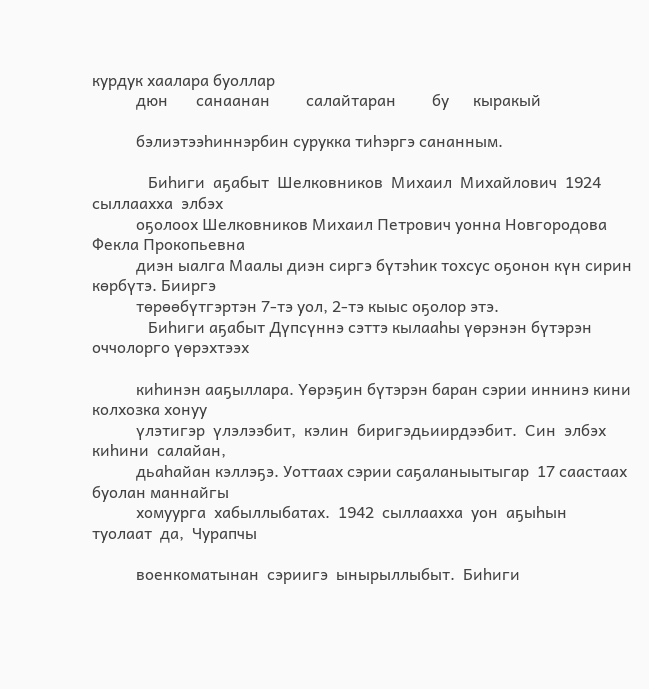курдук хаалара буоллар
           дюн       санаанан         салайтаран         бу      кыракый

           бэлиэтээһиннэрбин сурукка тиһэргэ сананным.

              Биһиги  аҕабыт  Шелковников  Михаил  Михайлович  1924  сыллаахха  элбэх
           оҕолоох Шелковников Михаил Петрович уонна Новгородова Фекла Прокопьевна
           диэн ыалга Маалы диэн сиргэ бүтэһик тохсус оҕонон күн сирин көрбүтэ. Бииргэ
           төрөөбүтгэртэн 7-тэ уол, 2-тэ кыыс оҕолор этэ.
              Биһиги аҕабыт Дүпсүннэ сэттэ кылааһы үөрэнэн бүтэрэн оччолорго үөрэхтээх

           киһинэн ааҕыллара. Үөрэҕин бүтэрэн баран сэрии иннинэ кини колхозка хонуу
           үлэтигэр  үлэлээбит,  кэлин  биригэдьиирдээбит.  Син  элбэх  киһини  салайан,
           дьаһайан кэллэҕэ. Уоттаах сэрии саҕаланыытыгар  17 саастаах буолан маннайгы
           хомуурга  хабыллыбатах.  1942  сыллаахха  уон  аҕыһын  туолаат  да,  Чурапчы

           военкоматынан  сэриигэ  ынырыллыбыт.  Биһиги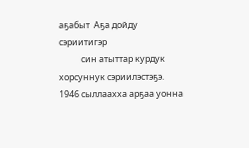аҕабыт  Аҕа дойду  сэриитигэр
           син атыттар курдук хорсуннук сэриилэстэҕэ.  1946 сыллаахха арҕаа уонна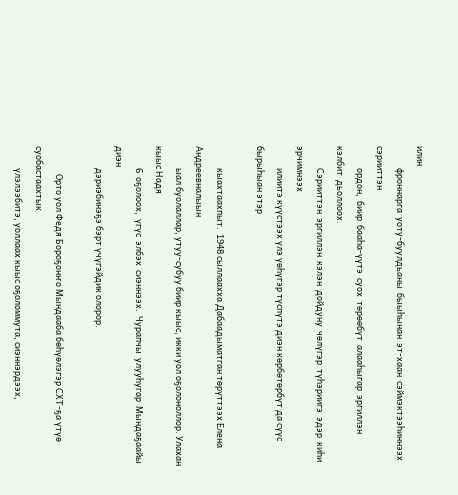илин
           фроннарга  уоту-буулдьаны  быыһынан  эт-хаан  сэймэктээһиннээх  сэрииттэн
           ордон,  биир  бааһа-үүтэ  суох  төрөөбүт  алааһыгар  эргиллэн  кэлбит  дьоллоох.
           Сэрииттэн  эргиллэн  кэлэн  дойдуну  чөлүгэр  түһэриигэ  эдэр  киһи  эрчимнээх
           илиитэ күүстээх үлэ үөһүгэр түспүтэ диэн көрбөтөрбүт да сүүс бырыһыан этэр

           кыахтаахпыт.  1948 сыллаахха Дабаадыматган төрүттээх Елена Андреевналыын
           ыал буолаллар, утуу-субуу биир кыыс, икки уол оҕолоноллор. Улахан кыыс Надя
           6  оҕолоох,  үгүс  элбэх  сиэннээх.  Чурапчы  улууһугар  Мындаҕаайы  диэн
           дэриэбинэҕэ бэрт үчүгэйдик олорор.

              Орто уол Федя Бороҕонҥо Мындааба бөһүөлэгэр СХТ-ҕа үтүө суобастаахтык
           үлэлээбитэ, уоллаах кыыс оҕоломмута, сиэннэрдээх,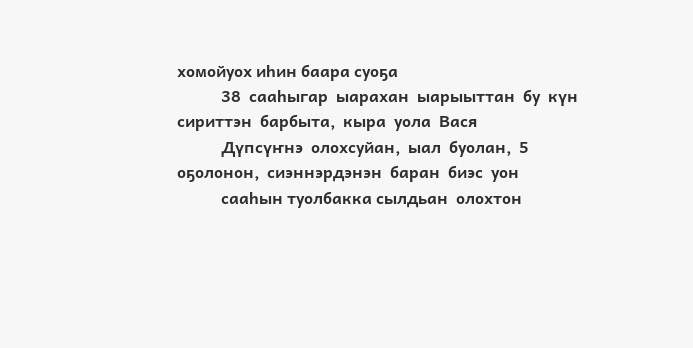хомойуох иһин баара суоҕа
           38  сааһыгар  ыарахан  ыарыыттан  бу  күн  сириттэн  барбыта,  кыра  уола  Вася
           Дүпсүҥнэ  олохсуйан,  ыал  буолан,  5  оҕолонон,  сиэннэрдэнэн  баран  биэс  уон
           сааһын туолбакка сылдьан  олохтон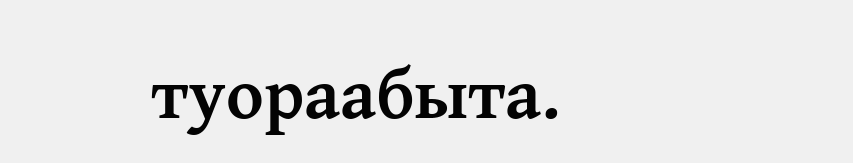туораабыта.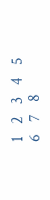1   2   3   4   5   6   7   8